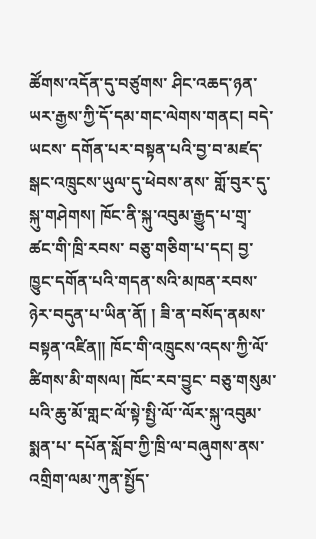ཚོགས་འདོན་དུ་བཙུགས་ ཤིང་འཆད་ཉན་ཡར་རྒྱས་ཀྱི་དོ་དམ་གང་ལེགས་གནང། བདེ་ཡངས་ དགོན་པར་བསྟན་པའི་བྱ་བ་མཛད་སྒང་འཁྲུངས་ཡུལ་དུ་ཕེབས་ནས་ གློ་བུར་དུ་སྐུ་གཤེགས། ཁོང་ནི་སྐུ་འབུམ་རྒྱུད་པ་གྲྭ་ཚང་གི་ཁྲི་རབས་ བཅུ་གཅིག་པ་དང། བྱ་ཁྱུང་དགོན་པའི་གདན་སའི་མཁན་རབས་ ཉེར་བདུན་པ་ཡིན་ནོ། ། ཟི་ན་བསོད་ནམས་བསྟན་འཛིན།། ཁོང་གི་འཁྲུངས་འདས་ཀྱི་ལོ་ཚིགས་མི་གསལ། ཁོང་རབ་བྱུང་ བཅུ་གསུམ་པའི་ཆུ་མོ་གླང་ལོ་སྟེ་སྤྱི་ལོ་་ལོར་སྐུ་འབུམ་སྨན་པ་ དཔོན་སློབ་ཀྱི་ཁྲི་ལ་བཞུགས་ནས་འགྲིག་ལམ་ཀུན་སྤྱོད་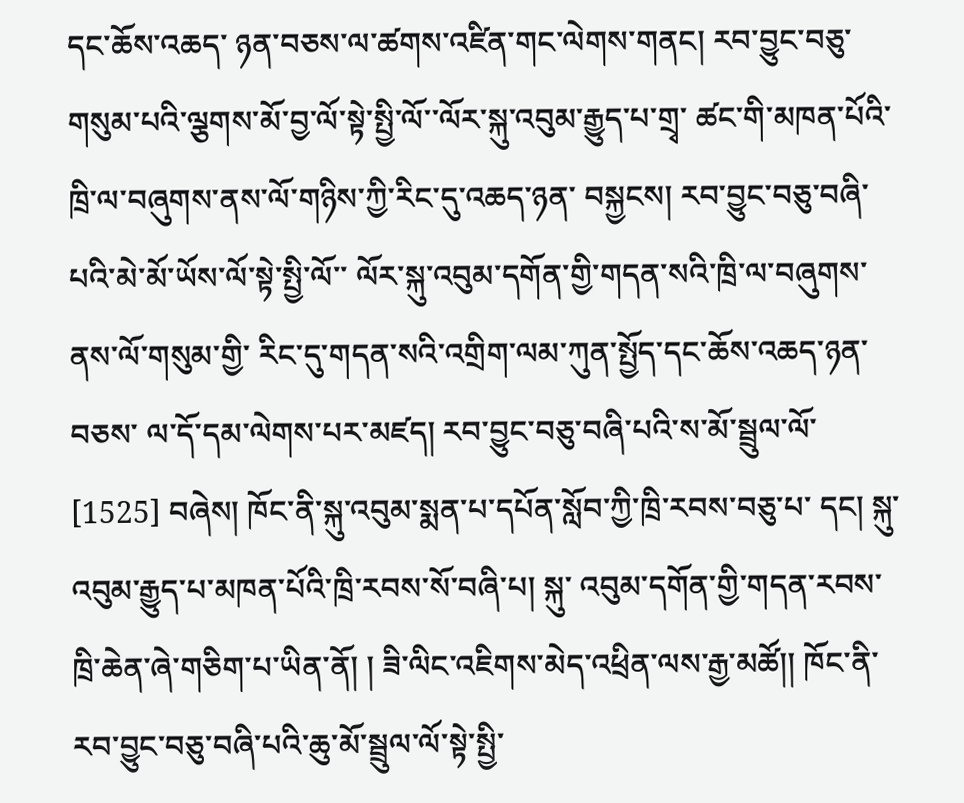དང་ཆོས་འཆད་ ཉན་བཅས་ལ་ཚགས་འཛིན་གང་ལེགས་གནང། རབ་བྱུང་བཅུ་ གསུམ་པའི་ལྕགས་མོ་བྱ་ལོ་སྟེ་སྤྱི་ལོ་་ལོར་སྐུ་འབུམ་རྒྱུད་པ་གྲྭ་ ཚང་གི་མཁན་པོའི་ཁྲི་ལ་བཞུགས་ནས་ལོ་གཉིས་ཀྱི་རིང་དུ་འཆད་ཉན་ བསྐྱངས། རབ་བྱུང་བཅུ་བཞི་པའི་མེ་མོ་ཡོས་ལོ་སྟེ་སྤྱི་ལོ་་ ལོར་སྐུ་འབུམ་དགོན་གྱི་གདན་སའི་ཁྲི་ལ་བཞུགས་ནས་ལོ་གསུམ་གྱི་ རིང་དུ་གདན་སའི་འགྲིག་ལམ་ཀུན་སྤྱོད་དང་ཆོས་འཆད་ཉན་བཅས་ ལ་དོ་དམ་ལེགས་པར་མཛད། རབ་བྱུང་བཅུ་བཞི་པའི་ས་མོ་སྦྲུལ་ལོ་ [1525] བཞེས། ཁོང་ནི་སྐུ་འབུམ་སྨན་པ་དཔོན་སློབ་ཀྱི་ཁྲི་རབས་བཅུ་པ་ དང། སྐུ་འབུམ་རྒྱུད་པ་མཁན་པོའི་ཁྲི་རབས་སོ་བཞི་པ། སྐུ་ འབུམ་དགོན་གྱི་གདན་རབས་ཁྲི་ཆེན་ཞེ་གཅིག་པ་ཡིན་ནོ། ། ཟི་ལིང་འཇིགས་མེད་འཕྲིན་ལས་རྒྱ་མཚོ།། ཁོང་ནི་རབ་བྱུང་བཅུ་བཞི་པའི་ཆུ་མོ་སྦྲུལ་ལོ་སྟེ་སྤྱི་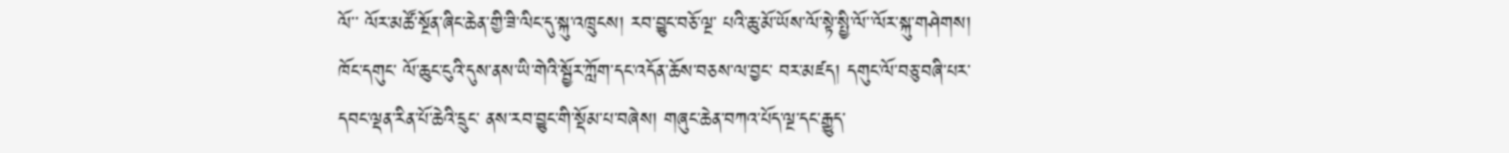ལོ་་ ལོར་མཚོ་སྔོན་ཞིང་ཆེན་གྱི་ཟི་ལིང་དུ་སྐུ་འཁྲུངས། རབ་བྱུང་བཅོ་ལྔ་ པའི་ཆུ་མོ་ཡོས་ལོ་སྟེ་སྤྱི་ལོ་་ལོར་སྐུ་གཤེགས། ཁོང་དགུང་ ལོ་ཆུང་ངུའི་དུས་ནས་ཡི་གེའི་སྦྱོར་ཀློག་དང་འདོན་ཆོས་བཅས་ལ་བྱང་ བར་མཛད། དགུང་ལོ་བཅུ་བཞི་པར་དབང་ལྡན་རིན་པོ་ཆེའི་དྲུང་ ནས་རབ་བྱུང་གི་སྡོམ་པ་བཞེས། གཞུང་ཆེན་བཀའ་པོད་ལྔ་དང་རྒྱུད་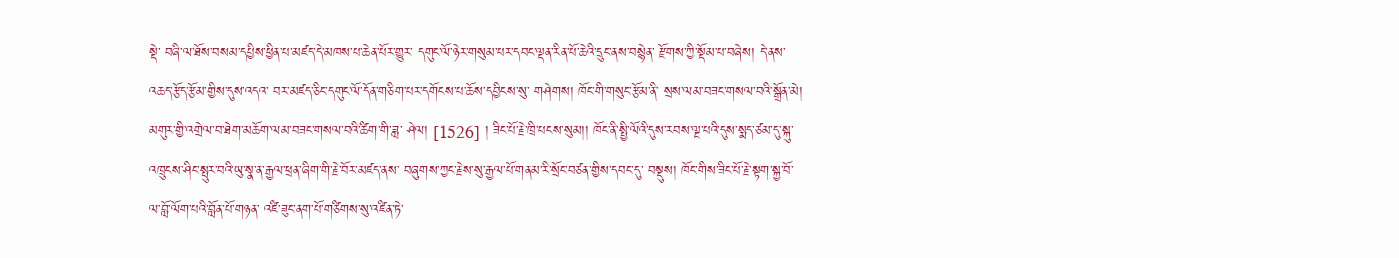སྡེ་ བཞི་ལ་ཐོས་བསམ་དཔྱིས་ཕྱིན་པ་མཛད་དེ་མཁས་པ་ཆེན་པོར་གྱུར་ དགུང་ལོ་ཉེར་གསུམ་པར་དབང་ལྡན་རིན་པོ་ཆེའི་དྲུང་ནས་བསྙེན་ རྫོགས་ཀྱི་སྡོམ་པ་བཞེས། དེ་ནས་འཆད་རྩོད་རྩོམ་གྱིས་དུས་འདའ་ བར་མཛད་ཅིང་དགུང་ལོ་དོན་གཅིག་པར་དགོངས་པ་ཆོས་དབྱིངས་སུ་ གཤེགས། ཁོང་གི་གསུང་རྩོམ་ནི་ སྲས་ལམ་བཟང་གསལ་བའི་སྒྲོན་མེ། མགུར་གྱི་འགྲེལ་བ་ཐེག་མཆོག་ལམ་བཟང་གསལ་བའི་ཚིག་གི་ཟླ་ ཤེལ། [1526] ། ཟིང་པོ་རྗེ་ཁྲི་པངས་སུམ།། ཁོང་ནི་སྤྱི་ལོའི་དུས་རབས་ལྔ་པའི་དུས་སྨད་ཙམ་དུ་སྐུ་ འཁྲུངས་ཤིང་སྤུར་བའི་ཡུ་སྣ་ན་རྒྱལ་ཕྲན་ཞིག་གི་རྗེ་བོར་མཛད་ནས་ བཞུགས་ཀྱང་རྗེས་སུ་རྒྱལ་པོ་གནམ་རི་སྲོང་བཙན་གྱིས་དབང་དུ་ བསྡུས། ཁོང་གིས་ཟིང་པོ་རྗེ་སྟག་སྐྱ་བོ་ལ་བློ་ལོག་པའི་བློན་པོ་གཉན་ འཛི་ཟུང་ནག་པོ་གཙིགས་སུ་འཛིན་ཏེ་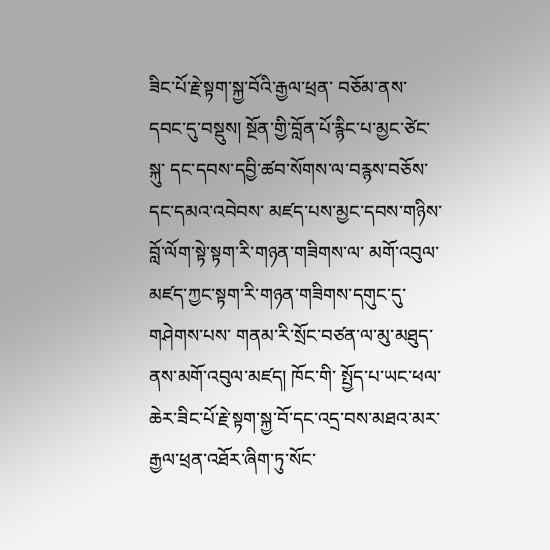ཟིང་པོ་རྗེ་སྟག་སྐྱ་བོའི་རྒྱལ་ཕྲན་ བཅོམ་ནས་དབང་དུ་བསྡུས། སྔོན་གྱི་བློན་པོ་རྙིང་པ་མྱང་ཙེང་སྐུ་ དང་དབས་དབྱི་ཚབ་སོགས་ལ་བརྙས་བཅོས་དང་དམའ་འབེབས་ མཛད་པས་མྱང་དབས་གཉིས་བློ་ལོག་སྟེ་སྟག་རི་གཉན་གཟིགས་ལ་ མགོ་འབུལ་མཛད་ཀྱང་སྟག་རི་གཉན་གཟིགས་དགུང་དུ་གཤེགས་པས་ གནམ་རི་སྲོང་བཙན་ལ་མུ་མཐུད་ནས་མགོ་འབུལ་མཛད། ཁོང་གི་ སྤྱོད་པ་ཡང་ཕལ་ཆེར་ཟིང་པོ་རྗེ་སྟག་སྐྱ་བོ་དང་འདྲ་བས་མཐའ་མར་ རྒྱལ་ཕྲན་འཐོར་ཞིག་ཏུ་སོང་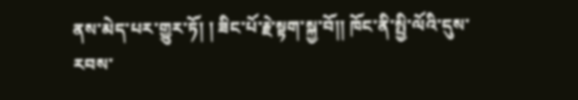ནས་མེད་པར་གྱུར་ཏོ། ། ཟིང་པོ་རྗེ་སྟག་སྐྱ་བོ།། ཁོང་ནི་སྤྱི་ལོའི་དུས་རབས་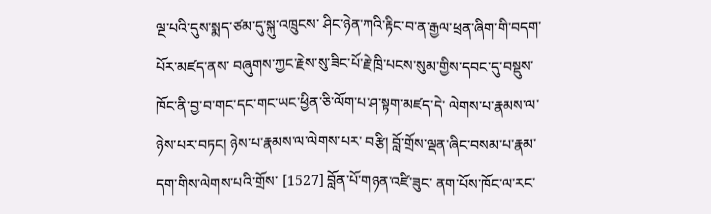ལྔ་པའི་དུས་སྨད་ཙམ་དུ་སྐུ་འཁྲུངས་ ཤིང་ཉེན་ཀའི་རྟིང་བ་ན་རྒྱལ་ཕྲན་ཞིག་གི་བདག་པོར་མཛད་ནས་ བཞུགས་ཀྱང་རྗེས་སུ་ཟིང་པོ་རྗེ་ཁྲི་པངས་སུམ་གྱིས་དབང་དུ་བསྡུས་ ཁོང་ནི་བྱ་བ་གང་དང་གང་ཡང་ཕྱིན་ཅི་ལོག་པ་ཤ་སྟག་མཛད་དེ་ ལེགས་པ་རྣམས་ལ་ཉེས་པར་བཏང། ཉེས་པ་རྣམས་ལ་ལེགས་པར་ བརྩི། བློ་གྲོས་ལྡན་ཞིང་བསམ་པ་རྣམ་དག་གིས་ལེགས་པའི་གྲོས་ [1527] བློན་པོ་གཉན་འཛི་ཟུང་ ནག་པོས་ཁོང་ལ་རང་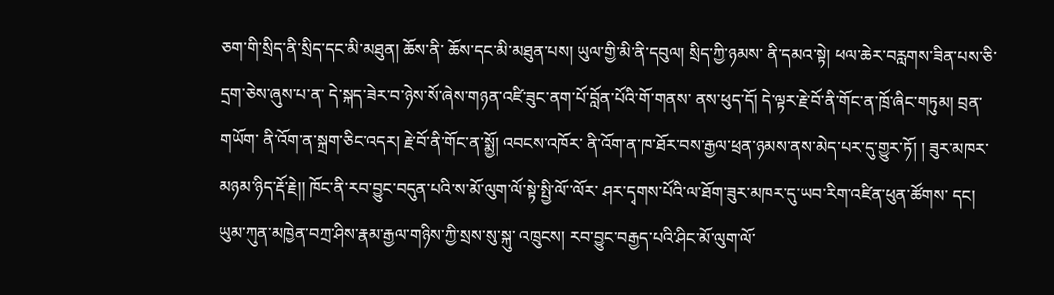ཅག་གི་སྲིད་ནི་སྲིད་དང་མི་མཐུན། ཆོས་ནི་ ཆོས་དང་མི་མཐུན་པས། ཡུལ་གྱི་མི་ནི་དབུལ། སྲིད་ཀྱི་ཉམས་ ནི་དམའ་སྟེ། ཕལ་ཆེར་བརླགས་ཟིན་པས་ཅི་དྲག་ཅེས་ཞུས་པ་ན་ དེ་སྐད་ཟེར་བ་ཉེས་སོ་ཞེས་གཉན་འཛི་ཟུང་ནག་པོ་བློན་པོའི་གོ་གནས་ ནས་ཕུད་དོ། དེ་ལྟར་རྗེ་བོ་ནི་གོང་ན་ཁྲོ་ཞིང་གཏུམ། བྲན་གཡོག་ ནི་འོག་ན་སྐྲག་ཅིང་འདར། རྗེ་བོ་ནི་གོང་ན་སྨྱོ། འབངས་འཁོར་ ནི་འོག་ན་ཁ་ཐོར་བས་རྒྱལ་ཕྲན་ཉམས་ནས་མེད་པར་དུ་གྱུར་ཏོ། ། ཟུར་མཁར་མཉམ་ཉིད་རྡོ་རྗེ།། ཁོང་ནི་རབ་བྱུང་བདུན་པའི་ས་མོ་ལུག་ལོ་སྟེ་སྤྱི་ལོ་་ལོར་ ཤར་དྭགས་པོའི་ལ་ཐོག་ཟུར་མཁར་དུ་ཡབ་རིག་འཛིན་ཕུན་ཚོགས་ དང། ཡུམ་ཀུན་མཁྱེན་བཀྲ་ཤིས་རྣམ་རྒྱལ་གཉིས་ཀྱི་སྲས་སུ་སྐུ་ འཁྲུངས། རབ་བྱུང་བརྒྱད་པའི་ཤིང་མོ་ལུག་ལོ་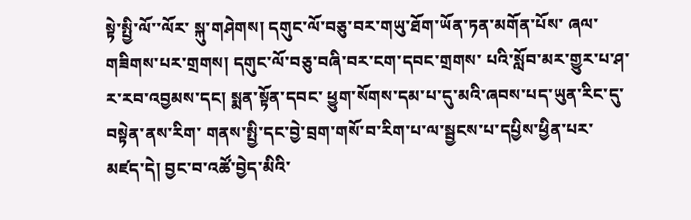སྟེ་སྤྱི་ལོ་་ལོར་ སྐུ་གཤེགས། དགུང་ལོ་བཅུ་བར་གཡུ་ཐོག་ཡོན་ཏན་མགོན་པོས་ ཞལ་གཟིགས་པར་གྲགས། དགུང་ལོ་བཅུ་བཞི་བར་ངག་དབང་གྲགས་ པའི་སློབ་མར་གྱུར་པ་ཤ་ར་རབ་འབྱམས་དང། སྨན་སྟོན་དབང་ ཕྱུག་སོགས་དམ་པ་དུ་མའི་ཞབས་པད་ཡུན་རིང་དུ་བསྟེན་ནས་རིག་ གནས་སྤྱི་དང་བྱེ་བྲག་གསོ་བ་རིག་པ་ལ་སྦྱངས་པ་དཔྱིས་ཕྱིན་པར་ མཛད་དེ། བྱང་བ་འཚོ་བྱེད་མིའི་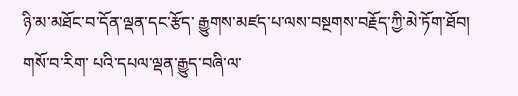ཉི་མ་མཐོང་བ་དོན་ལྡན་དང་རྩོད་ རྒྱུགས་མཛད་པ་ལས་བསྔགས་བརྗོད་ཀྱི་མེ་ཏོག་ཐོབ། གསོ་བ་རིག་ པའི་དཔལ་ལྡན་རྒྱུད་བཞི་ལ་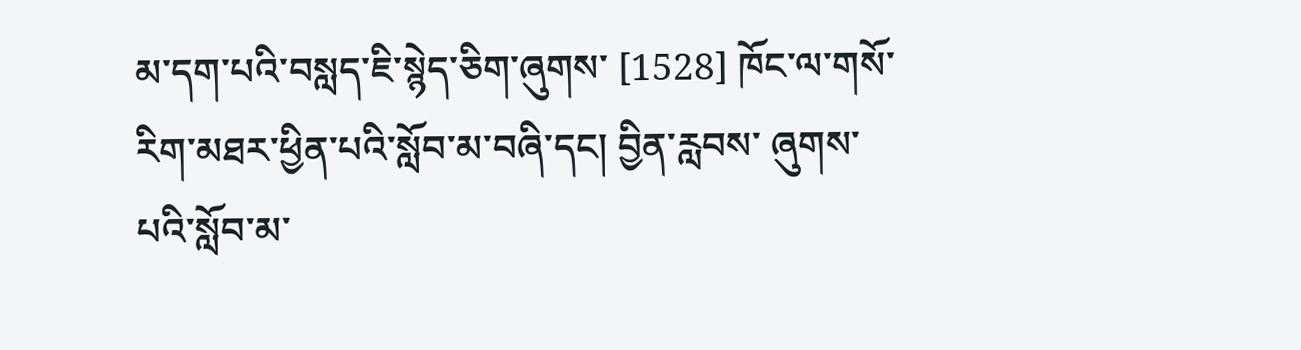མ་དག་པའི་བསླད་ཇི་སྙེད་ཅིག་ཞུགས་ [1528] ཁོང་ལ་གསོ་རིག་མཐར་ཕྱིན་པའི་སློབ་མ་བཞི་དང། བྱིན་རླབས་ ཞུགས་པའི་སློབ་མ་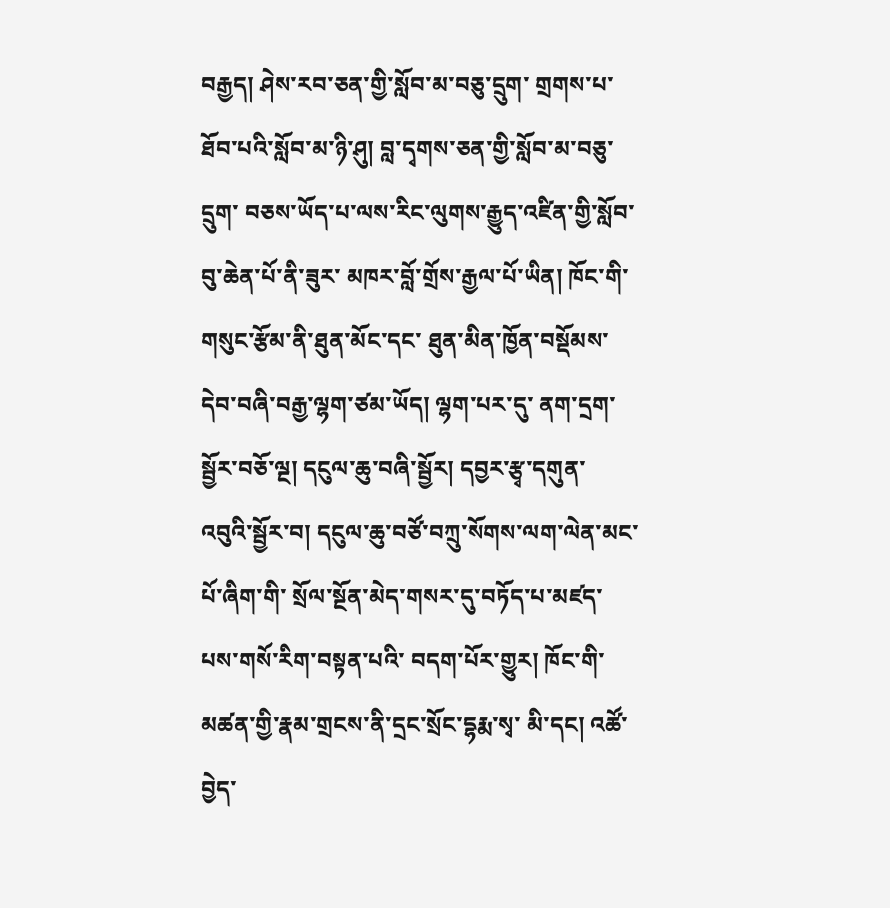བརྒྱད། ཤེས་རབ་ཅན་གྱི་སློབ་མ་བཅུ་དྲུག་ གྲགས་པ་ཐོབ་པའི་སློབ་མ་ཉི་ཤུ། བླ་དྭགས་ཅན་གྱི་སློབ་མ་བཅུ་དྲུག་ བཅས་ཡོད་པ་ལས་རིང་ལུགས་རྒྱུད་འཛིན་གྱི་སློབ་བུ་ཆེན་པོ་ནི་ཟུར་ མཁར་བློ་གྲོས་རྒྱལ་པོ་ཡིན། ཁོང་གི་གསུང་རྩོམ་ནི་ཐུན་མོང་དང་ ཐུན་མིན་ཁྱོན་བསྡོམས་དེབ་བཞི་བརྒྱ་ལྷག་ཙམ་ཡོད། ལྷག་པར་དུ་ ནག་དྲག་སྦྱོར་བཅོ་ལྔ། དངུལ་ཆུ་བཞི་སྦྱོར། དབྱར་རྩྭ་དགུན་ འབུའི་སྦྱོར་བ། དངུལ་ཆུ་བཙོ་བཀྲུ་སོགས་ལག་ལེན་མང་པོ་ཞིག་གི་ སྲོལ་སྔོན་མེད་གསར་དུ་བཏོད་པ་མཛད་པས་གསོ་རིག་བསྟན་པའི་ བདག་པོར་གྱུར། ཁོང་གི་མཚན་གྱི་རྣམ་གྲངས་ནི་དྲང་སྲོང་དྷརྨ་སྭ་ མི་དང། འཚོ་བྱེད་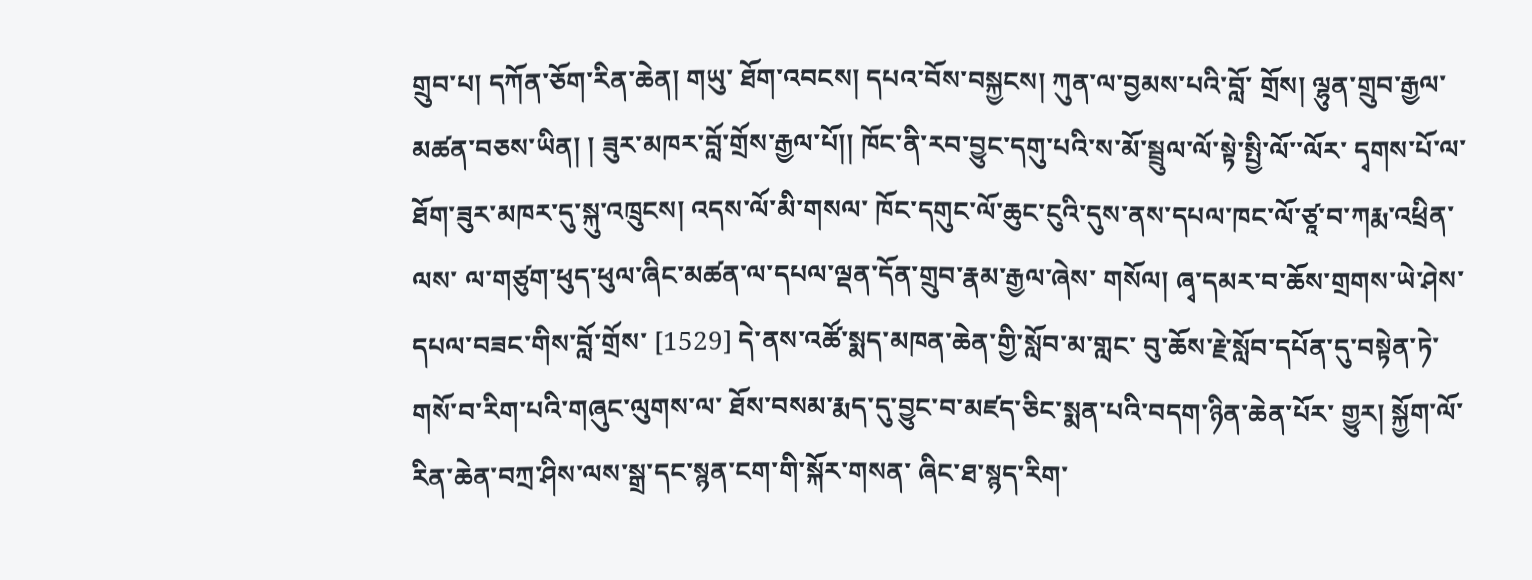གྲུབ་པ། དཀོན་ཅོག་རིན་ཆེན། གཡུ་ ཐོག་འབངས། དཔའ་བོས་བསྐྱངས། ཀུན་ལ་བྱམས་པའི་བློ་ གྲོས། ལྷུན་གྲུབ་རྒྱལ་མཚན་བཅས་ཡིན། ། ཟུར་མཁར་བློ་གྲོས་རྒྱལ་པོ།། ཁོང་ནི་རབ་བྱུང་དགུ་པའི་ས་མོ་སྦྲུལ་ལོ་སྟེ་སྤྱི་ལོ་་ལོར་ དྭགས་པོ་ལ་ཐོག་ཟུར་མཁར་དུ་སྐུ་འཁྲུངས། འདས་ལོ་མི་གསལ་ ཁོང་དགུང་ལོ་ཆུང་ངུའི་དུས་ནས་དཔལ་ཁང་ལོ་ཙཱ་བ་ཀརྨ་འཕྲིན་ལས་ ལ་གཙུག་ཕུད་ཕུལ་ཞིང་མཚན་ལ་དཔལ་ལྡན་དོན་གྲུབ་རྣམ་རྒྱལ་ཞེས་ གསོལ། ཞྭ་དམར་བ་ཆོས་གྲགས་ཡེ་ཤེས་དཔལ་བཟང་གིས་བློ་གྲོས་ [1529] དེ་ནས་འཚོ་སྨད་མཁན་ཆེན་གྱི་སློབ་མ་གླང་ བུ་ཆོས་རྗེ་སློབ་དཔོན་དུ་བསྟེན་ཏེ་གསོ་བ་རིག་པའི་གཞུང་ལུགས་ལ་ ཐོས་བསམ་རྨད་དུ་བྱུང་བ་མཛད་ཅིང་སྨན་པའི་བདག་ཉིན་ཆེན་པོར་ གྱུར། སྐྱོག་ལོ་རིན་ཆེན་བཀྲ་ཤིས་ལས་སྒྲ་དང་སྙན་ངག་གི་སྐོར་གསན་ ཞིང་ཐ་སྙད་རིག་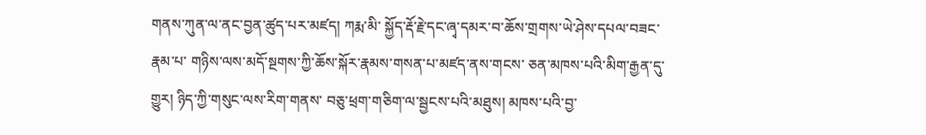གནས་ཀུན་ལ་ནང་བྱན་ཚུད་པར་མཛད། ཀརྨ་མི་ སྐྱོད་རྡོ་རྗེ་དང་ཞྭ་དམར་བ་ཆོས་གྲགས་ཡེ་ཤེས་དཔལ་བཟང་རྣམ་པ་ གཉིས་ལས་མདོ་སྔགས་ཀྱི་ཆོས་སྐོར་རྣམས་གསན་པ་མཛད་ནས་གངས་ ཅན་མཁས་པའི་མིག་རྒྱན་དུ་གྱུར། ཉིད་ཀྱི་གསུང་ལས་རིག་གནས་ བཅུ་ཕྲག་གཅིག་ལ་སྦྱངས་པའི་མཐུས། མཁས་པའི་བྱ་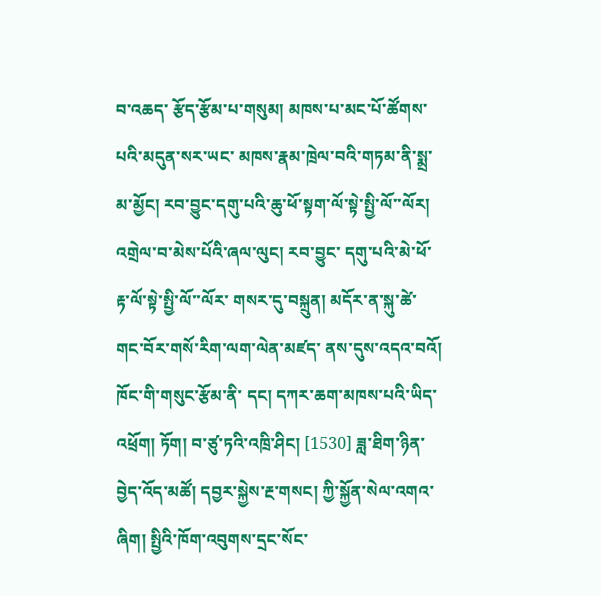བ་འཆད་ རྩོད་རྩོམ་པ་གསུམ། མཁས་པ་མང་པོ་ཚོགས་པའི་མདུན་སར་ཡང་ མཁས་རྣམ་ཁྲེལ་བའི་གཏམ་ནི་སྨྲ་མ་མྱོང། རབ་བྱུང་དགུ་པའི་ཆུ་ཕོ་སྟག་ལོ་སྟེ་སྤྱི་ལོ་་ལོར། འགྲེལ་བ་མེས་པོའི་ཞལ་ལུང། རབ་བྱུང་ དགུ་པའི་མེ་ཕོ་རྟ་ལོ་སྟེ་སྤྱི་ལོ་་ལོར་ གསར་དུ་བསྐྲུན། མདོར་ན་སྐུ་ཚེ་གང་བོར་གསོ་རིག་ལག་ལེན་མཛད་ ནས་དུས་འདའ་བའོ། ཁོང་གི་གསུང་རྩོམ་ནི་ དང། དཀར་ཆག་མཁས་པའི་ཡིད་འཕྲོག། ཏོག། བ་ཙུ་ཏའི་འཁྲི་ཤིང། [1530] ཟླ་ཐིག་ཉིན་བྱེད་འོད་མཚོ། དབྱར་སྐྱེས་རྔ་གསང། ཀྱི་སྐྱོན་སེལ་འགའ་ཞིག། སྤྱིའི་ཁོག་འབུགས་དྲང་སོང་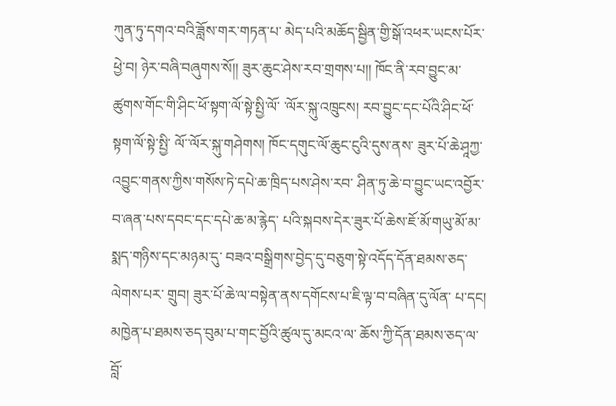ཀུན་ཏུ་དགའ་བའི་ཟློས་གར་གཏན་པ་ མེད་པའི་མཆོད་སྦྱིན་གྱི་སྒོ་འཕར་ཡངས་པོར་ཕྱེ་བ། ཉེར་བཞི་བཞུགས་སོ།། ཟུར་ཆུང་ཤེས་རབ་གྲགས་པ།། ཁོང་ནི་རབ་བྱུང་མ་ཚུགས་གོང་གི་ཤིང་ཕོ་སྟག་ལོ་སྟེ་སྤྱི་ལོ་ ་ལོར་སྐུ་འཁྲུངས། རབ་བྱུང་དང་པོའི་ཤིང་ཕོ་སྟག་ལོ་སྟེ་སྤྱི་ ལོ་་ལོར་སྐུ་གཤེགས། ཁོང་དགུང་ལོ་ཆུང་ངུའི་དུས་ནས་ ཟུར་པོ་ཆེ་ཤཱཀྱ་འབྱུང་གནས་ཀྱིས་གསོས་ཏེ་དཔེ་ཆ་ཁྲིད་པས་ཤེས་རབ་ ཤིན་ཏུ་ཆེ་བ་བྱུང་ཡང་འབྱོར་བ་ཞན་པས་དབང་དང་དཔེ་ཆ་མ་རྙེད་ པའི་སྐབས་དེར་ཟུར་པོ་ཆེས་ཇོ་མོ་གཡུ་མོ་མ་སྨད་གཉིས་དང་མཉམ་དུ་ བཟའ་བསྒྲིགས་བྱེད་དུ་བཅུག་སྟེ་འདོད་དོན་ཐམས་ཅད་ལེགས་པར་ གྲུབ། ཟུར་པོ་ཆེ་ལ་བསྟེན་ནས་དགོངས་པ་ཇི་ལྟ་བ་བཞིན་དུ་ལོན་ པ་དང། མཁྱེན་པ་ཐམས་ཅད་བུམ་པ་གང་བྱོའི་ཚུལ་དུ་མངའ་ལ་ ཆོས་ཀྱི་དོན་ཐམས་ཅད་ལ་བློ་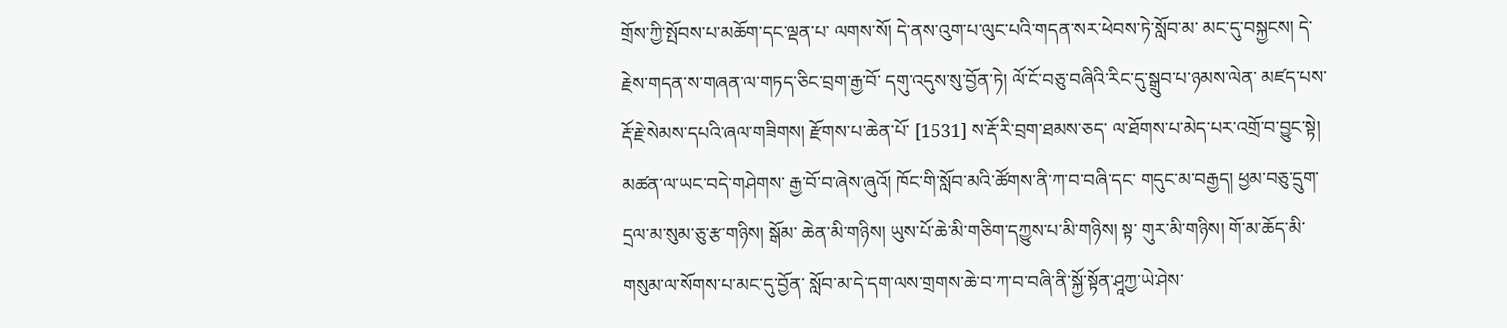གྲོས་ཀྱི་སྤོབས་པ་མཆོག་དང་ལྡན་པ་ ལགས་སོ། དེ་ནས་འུག་པ་ལུང་པའི་གདན་སར་ཕེབས་ཏེ་སློབ་མ་ མང་དུ་བསྐྱངས། དེ་རྗེས་གདན་ས་གཞན་ལ་གཏད་ཅིང་བྲག་རྒྱ་བོ་ དགུ་འདུས་སུ་བྱོན་ཏེ། ལོ་ངོ་བཅུ་བཞིའི་རིང་དུ་སྒྲུབ་པ་ཉམས་ལེན་ མཛད་པས་རྡོ་རྗེ་སེམས་དཔའི་ཞལ་གཟིགས། རྫོགས་པ་ཆེན་པོ་ [1531] ས་རྡོ་རི་བྲག་ཐམས་ཅད་ ལ་ཐོགས་པ་མེད་པར་འགྲོ་བ་བྱུང་སྟེ། མཚན་ལ་ཡང་བདེ་གཤེགས་ རྒྱ་བོ་བ་ཞེས་ཞུའོ། ཁོང་གི་སློབ་མའི་ཚོགས་ནི་ཀ་བ་བཞི་དང་ གདུང་མ་བརྒྱད། ཕྱམ་བཅུ་དྲུག་དྲལ་མ་སུམ་ཅུ་རྩ་གཉིས། སྒོམ་ ཆེན་མི་གཉིས། ཡུས་པོ་ཆེ་མི་གཅིག་དཀྱུས་པ་མི་གཉིས། སྟ་ གུར་མི་གཉིས། གོ་མ་ཆོད་མི་གསུམ་ལ་སོགས་པ་མང་དུ་བྱོན་ སློབ་མ་དེ་དག་ལས་གྲགས་ཆེ་བ་ཀ་བ་བཞི་ནི་སྐྱོ་སྟོན་ཤཱཀྱ་ཡེ་ཤེས་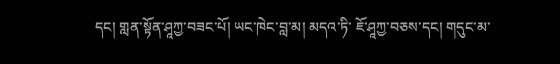དང། གླན་སྟོན་ཤཱཀྱ་བཟང་པོ། ཡང་ཁེང་བླ་མ། མདའ་ཏི་ ཇོ་ཤཱཀྱ་བཅས་དང། གདུང་མ་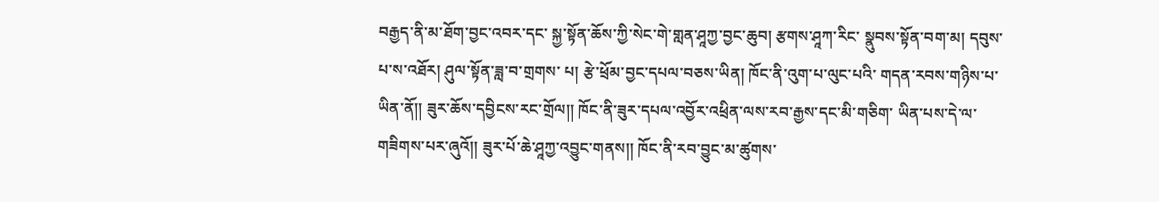བརྒྱད་ནི་མ་ཐོག་བྱང་འབར་དང་ སྐྱ་སྟོན་ཆོས་ཀྱི་སེང་གེ་གླན་ཤཱཀྱ་བྱང་ཆུབ། རྩགས་ཤཱཀ་རིང་ སྣུབས་སྟོན་བག་མ། དབུས་པ་ས་འཐོར། ཤུལ་སྟོན་ཟླ་བ་གྲགས་ པ། རྩེ་ཕྲོམ་བྱང་དཔལ་བཅས་ཡིན། ཁོང་ནི་འུག་པ་ལུང་པའི་ གདན་རབས་གཉིས་པ་ཡིན་ནོ།། ཟུར་ཆོས་དབྱིངས་རང་གྲོལ།། ཁོང་ནི་ཟུར་དཔལ་འབྱོར་འཕྲིན་ལས་རབ་རྒྱས་དང་མི་གཅིག་ ཡིན་པས་དེ་ལ་གཟིགས་པར་ཞུའོ།། ཟུར་པོ་ཆེ་ཤཱཀྱ་འབྱུང་གནས།། ཁོང་ནི་རབ་བྱུང་མ་ཚུགས་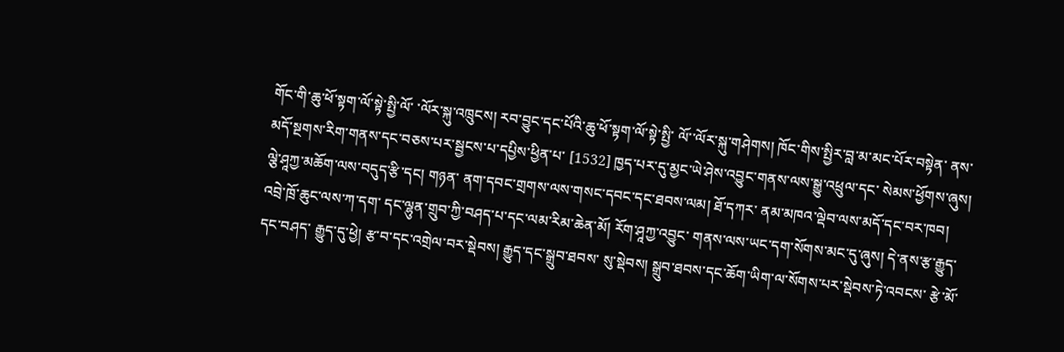གོང་གི་ཆུ་ཕོ་སྟག་ལོ་སྟེ་སྤྱི་ལོ་ ་ལོར་སྐུ་འཁྲུངས། རབ་བྱུང་དང་པོའི་ཆུ་ཕོ་སྟག་ལོ་སྟེ་སྤྱི་ ལོ་་ལོར་སྐུ་གཤེགས། ཁོང་གིས་སྤྱིར་བླ་མ་མང་པོར་བསྟེན་ ནས་མདོ་སྔགས་རིག་གནས་དང་བཅས་པར་སྦྱངས་པ་དཔྱིས་ཕྱིན་པ་ [1532] ཁྱད་པར་དུ་མྱང་ཡེ་ཤེས་འབྱུང་གནས་ལས་སྒྱུ་འཕྲུལ་དང་ སེམས་ཕྱོགས་ཞུས། ལྕེ་ཤཱཀྱ་མཆོག་ལས་བདུད་རྩི་དང། གཉན་ ནག་དབང་གྲགས་ལས་གསང་དབང་དང་ཐབས་ལམ། ཐོ་དཀར་ ནམ་མཁའ་ལྡེབ་ལས་མདོ་དང་བར་ཁབ། འབྲེ་ཁྲོ་ཆུང་ལས་ཀ་དག་ དང་ལྷུན་གྲུབ་ཀྱི་བཤད་པ་དང་ལམ་རིམ་ཆེན་མོ། རོག་ཤཱཀྱ་འབྱུང་ གནས་ལས་ཡང་དག་སོགས་མང་དུ་ཞུས། དེ་ནས་རྩ་རྒྱུད་དང་བཤད་ རྒྱུད་དུ་ཕྱེ། རྩ་བ་དང་འགྲེལ་བར་སྡེབས། རྒྱུད་དང་སྒྲུབ་ཐབས་ སུ་སྡེབས། སྒྲུབ་ཐབས་དང་ཆོག་ཡིག་ལ་སོགས་པར་སྡེབས་ཏེ་འབངས་ རྩེ་མོ་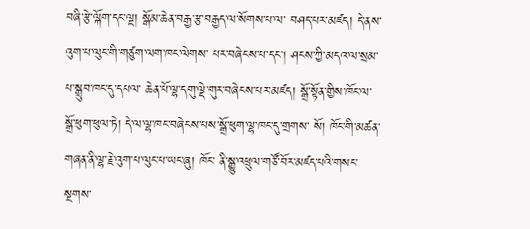བཞི་རྩེ་ལྐོག་དང་ལྔ། སྒོམ་ཆེན་བརྒྱ་རྩ་བརྒྱད་ལ་སོགས་པ་ལ་ བཤད་པར་མཛད། དེ་ནས་འུག་པ་ལུང་གི་གཙུག་ལག་ཁང་ལེགས་ པར་བཞེངས་པ་དང། ཤངས་ཀྱི་མདའ་ལ་སྲམ་པ་སྒྲུབ་ཁང་དུ་དཔལ་ ཆེན་པོ་ལྷ་དགུ་ལྡེ་གུར་བཞེངས་པར་མཛད། སྒྲོ་སྟོན་གྱིས་ཁོང་ལ་ སྒྲོ་ཕུག་ཕུལ་ཏེ། དེ་ལ་ལྷ་ཁང་བཞེངས་པས་སྒྲོ་ཕུག་ལྷ་ཁང་དུ་གྲགས་ སོ། ཁོང་གི་མཚན་གཞན་ནི་ལྷ་རྗེ་འུག་པ་ལུང་པ་ཡང་ཞུ། ཁོང་ ནི་སྒྱུ་འཕྲུལ་གཙོ་བོར་མཛད་པའི་གསང་སྔགས་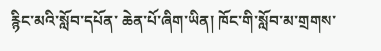རྙིང་མའི་སློབ་དཔོན་ ཆེན་པོ་ཞིག་ཡིན། ཁོང་གི་སློབ་མ་གྲགས་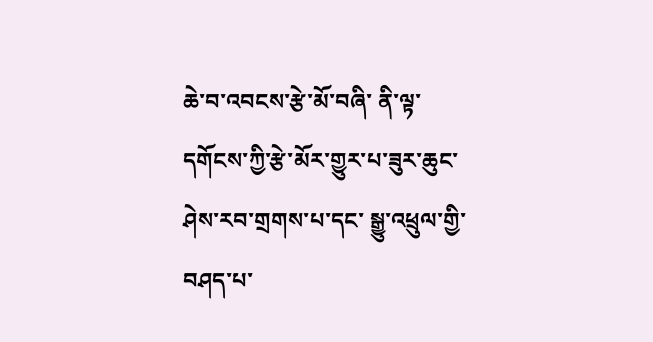ཆེ་བ་འབངས་རྩེ་མོ་བཞི་ ནི་ལྟ་དགོངས་ཀྱི་རྩེ་མོར་གྱུར་པ་ཟུར་ཆུང་ཤེས་རབ་གྲགས་པ་དང་ སྒྱུ་འཕྲུལ་གྱི་བཤད་པ་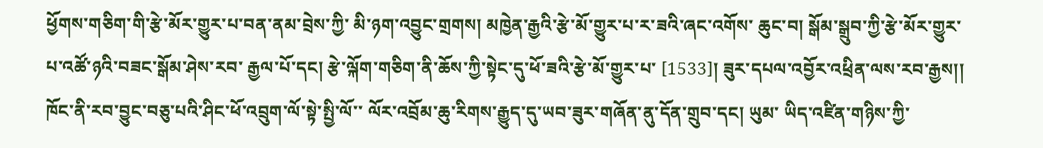ཕྱོགས་གཅིག་གི་རྩེ་མོར་གྱུར་པ་བན་ནམ་བྲེས་ཀྱི་ མི་ཉག་འབྱུང་གྲགས། མཁྱེན་རྒྱའི་རྩེ་མོ་གྱུར་པ་ར་ཟའི་ཞང་འགོས་ ཆུང་བ། སྒོམ་སྒྲུབ་ཀྱི་རྩེ་མོར་གྱུར་པ་འཚོ་ཉའི་བཟང་སྒོམ་ཤེས་རབ་ རྒྱལ་པོ་དང། རྩེ་ལྐོག་གཅིག་ནི་ཆོས་ཀྱི་སྟེང་དུ་ཕོ་ཟའི་རྩེ་མོ་གྱུར་པ་ [1533]། ཟུར་དཔལ་འབྱོར་འཕྲིན་ལས་རབ་རྒྱས།། ཁོང་ནི་རབ་བྱུང་བཅུ་པའི་ཤིང་ཕོ་འབྲུག་ལོ་སྟེ་སྤྱི་ལོ་་ ལོར་འབྲོམ་ཆུ་རིགས་རྒྱུད་དུ་ཡབ་ཟུར་གཞོན་ནུ་དོན་གྲུབ་དང། ཡུམ་ ཡིད་འཛིན་གཉིས་ཀྱི་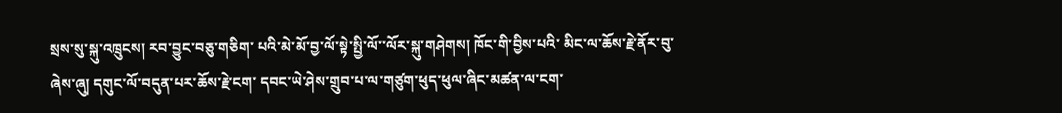སྲས་སུ་སྐུ་འཁྲུངས། རབ་བྱུང་བཅུ་གཅིག་ པའི་མེ་མོ་བྱ་ལོ་སྟེ་སྤྱི་ལོ་་ལོར་སྐུ་གཤེགས། ཁོང་གི་བྱིས་པའི་ མིང་ལ་ཆོས་རྗེ་ནོར་བུ་ཞེས་ཞུ། དགུང་ལོ་བདུན་པར་ཆོས་རྗེ་ངག་ དབང་ཡེ་ཤེས་གྲུབ་པ་ལ་གཙུག་ཕུད་ཕུལ་ཞིང་མཚན་ལ་ངག་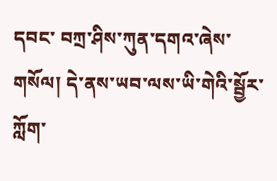དབང་ བཀྲ་ཤིས་ཀུན་དགའ་ཞེས་གསོལ། དེ་ནས་ཡབ་ལས་ཡི་གེའི་སྦྱོར་ ཀློག་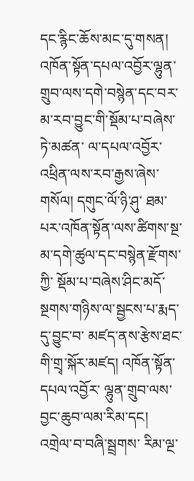དང་རྙིང་ཆོས་མང་དུ་གསན། འཁོན་སྟོན་དཔལ་འབྱོར་ལྷུན་ གྲུབ་ལས་དགེ་བསྙེན་དང་བར་མ་རབ་བྱུང་གི་སྡོམ་པ་བཞེས་ཏེ་མཚན་ ལ་དཔལ་འབྱོར་འཕྲིན་ལས་རབ་རྒྱས་ཞེས་གསོལ། དགུང་ལོ་ཉི་ཤུ་ ཐམ་པར་འཁོན་སྟོན་ལས་ཚིགས་སྔ་མ་དགེ་ཚུལ་དང་བསྙེན་རྫོགས་ཀྱི་ སྡོམ་པ་བཞེས་ཤིང་མདོ་སྔགས་གཉིས་ལ་སྦྱངས་པ་རྨད་དུ་བྱུང་བ་ མཛད་ནས་རྩེས་ཐང་གི་གྲྭ་སྐོར་མཛད། འཁོན་སྟོན་དཔལ་འབྱོར་ ལྷུན་གྲུབ་ལས་བྱང་ཆུབ་ལམ་རིམ་དང། འགྲེལ་བ་བཞི་སྦྲགས་ རིམ་ལྔ་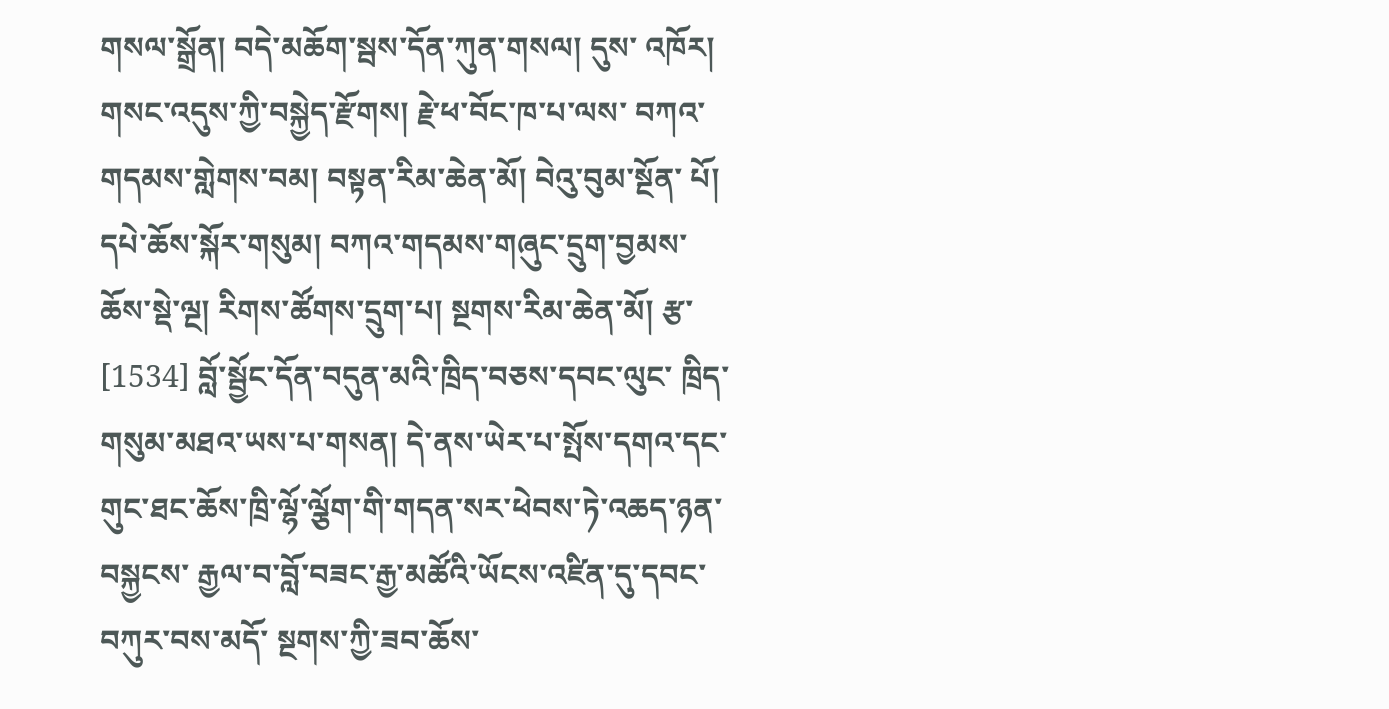གསལ་སྒྲོན། བདེ་མཆོག་སྦས་དོན་ཀུན་གསལ། དུས་ འཁོར། གསང་འདུས་ཀྱི་བསྐྱེད་རྫོགས། རྗེ་ཕ་བོང་ཁ་པ་ལས་ བཀའ་གདམས་གླེགས་བམ། བསྟན་རིམ་ཆེན་མོ། བེའུ་བུམ་སྔོན་ པོ། དཔེ་ཆོས་སྐོར་གསུམ། བཀའ་གདམས་གཞུང་དྲུག་བྱམས་ ཆོས་སྡེ་ལྔ། རིགས་ཚོགས་དྲུག་པ། སྔགས་རིམ་ཆེན་མོ། རྩ་ [1534] བློ་སྦྱོང་དོན་བདུན་མའི་ཁྲིད་བཅས་དབང་ལུང་ ཁྲིད་གསུམ་མཐའ་ཡས་པ་གསན། དེ་ནས་ཡེར་པ་སྤོས་དགའ་དང་ གུང་ཐང་ཆོས་ཁྲི་ལྷོ་ལྕོག་གི་གདན་སར་ཕེབས་ཏེ་འཆད་ཉན་བསྐྱངས་ རྒྱལ་བ་བློ་བཟང་རྒྱ་མཚོའི་ཡོངས་འཛིན་དུ་དབང་བཀུར་བས་མདོ་ སྔགས་ཀྱི་ཟབ་ཆོས་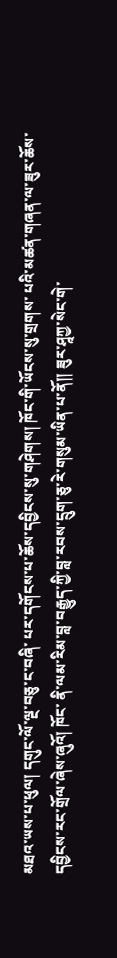མཐའ་ཡས་པ་ཕུལ། དགུང་ལོ་ལྔ་བཅུ་ང་བཞི་ པར་དགོངས་པ་ཆོས་དབྱིངས་སུ་གཤེགས། ཁོང་གི་ཡོངས་སུ་གྲགས་ པའི་མཚན་གཞན་ལ་ཟུར་ཆོས་དབྱིངས་རང་གྲོལ་ཞེས་ཞུའོ། ཁོང་ ནི་ལམ་རིམ་བླ་བརྒྱུད་ཀྱི་བླ་རབས་དྲུག་ཅུ་རེ་གསུམ་ཡིན་པ་ནོ།། ཟུར་ཤཱཀྱ་སེང་གེ་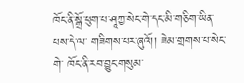ཁོང་ནི་སྒྲོ་ཕུག་པ་ཤཱཀྱ་སེང་གེ་དང་མི་གཅིག་ཡིན་པས་དེ་ལ་ གཟིགས་པར་ཞུའོ།། ཟེམ་གྲགས་པ་སེང་གེ་ ཁོང་ནི་རབ་བྱུང་གསུམ་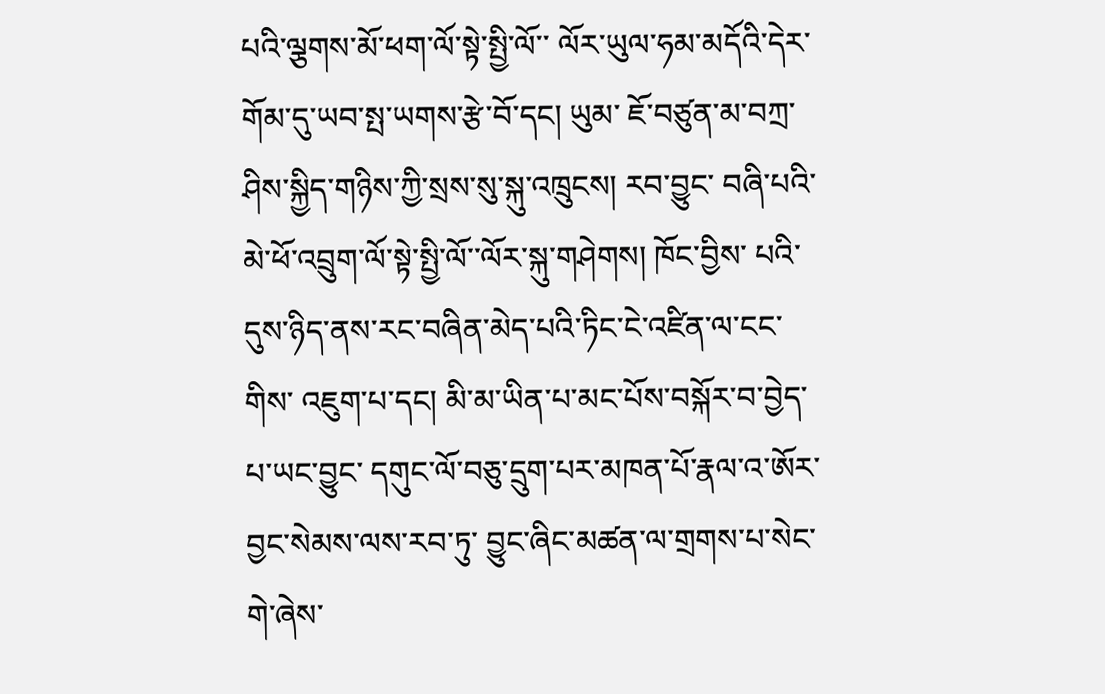པའི་ལྕགས་མོ་ཕག་ལོ་སྟེ་སྤྱི་ལོ་་ ལོར་ཡུལ་ཧམ་མདོའི་དེར་གོམ་དུ་ཡབ་སྤ་ཡགས་རྩེ་བོ་དང། ཡུམ་ ཇོ་བཙུན་མ་བཀྲ་ཤིས་སྐྱིད་གཉིས་ཀྱི་སྲས་སུ་སྐུ་འཁྲུངས། རབ་བྱུང་ བཞི་པའི་མེ་ཕོ་འབྲུག་ལོ་སྟེ་སྤྱི་ལོ་་ལོར་སྐུ་གཤེགས། ཁོང་བྱིས་ པའི་དུས་ཉིད་ནས་རང་བཞིན་མེད་པའི་ཏིང་ངེ་འཛིན་ལ་ངང་གིས་ འཇུག་པ་དང། མི་མ་ཡིན་པ་མང་པོས་བསྐོར་བ་བྱེད་པ་ཡང་བྱུང་ དགུང་ལོ་བཅུ་དྲུག་པར་མཁན་པོ་རྣལ་འ་ཨོར་བྱང་སེམས་ལས་རབ་ཏུ་ བྱུང་ཞིང་མཚན་ལ་གྲགས་པ་སེང་གེ་ཞེས་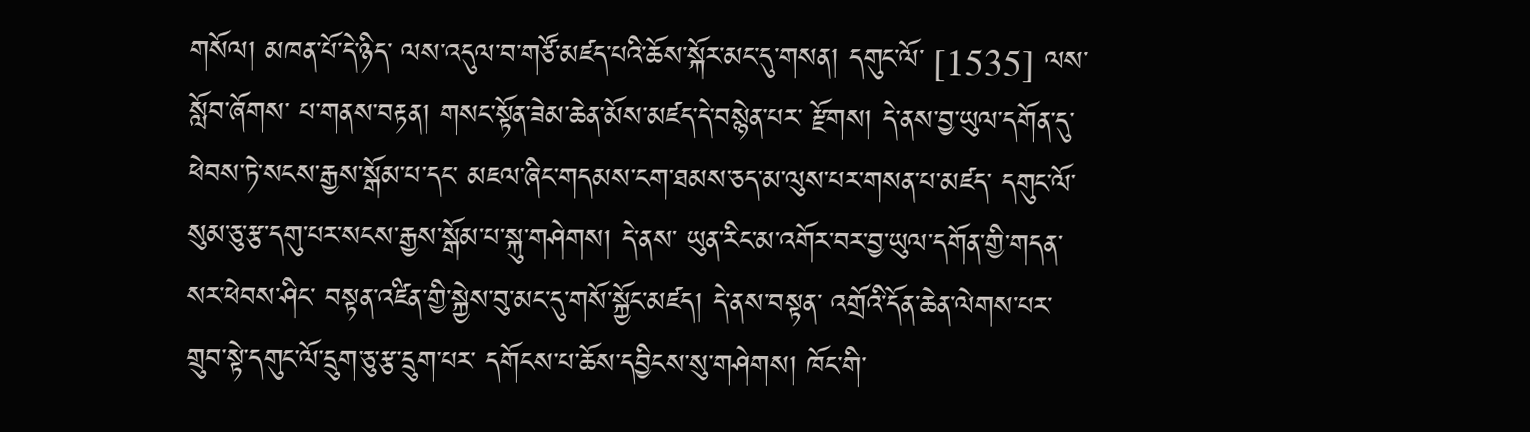གསོལ། མཁན་པོ་དེ་ཉིད་ ལས་འདུལ་བ་གཙོ་མཛད་པའི་ཆོས་སྐོར་མང་དུ་གསན། དགུང་ལོ་ [1535] ལས་སློབ་ཞོགས་ པ་གནས་བརྟན། གསང་སྟོན་ཟེམ་ཆེན་མོས་མཛད་དེ་བསྙེན་པར་ རྫོགས། དེ་ནས་བྱ་ཡུལ་དགོན་དུ་ཕེབས་ཏེ་སངས་རྒྱས་སྒོམ་པ་དང་ མཇལ་ཞིང་གདམས་ངག་ཐམས་ཅད་མ་ལུས་པར་གསན་པ་མཛད་ དགུང་ལོ་སུམ་ཅུ་རྩ་དགུ་པར་སངས་རྒྱས་སྒོམ་པ་སྐུ་གཤེགས། དེ་ནས་ ཡུན་རིང་མ་འགོར་བར་བྱ་ཡུལ་དགོན་གྱི་གདན་སར་ཕེབས་ཤིང་ བསྟན་འཛིན་གྱི་སྐྱེས་བུ་མང་དུ་གསོ་སྐྱོང་མཛད། དེ་ནས་བསྟན་ འགྲོའི་དོན་ཆེན་ལེགས་པར་གྲུབ་སྟེ་དགུང་ལོ་དྲུག་ཅུ་རྩ་དྲུག་པར་ དགོངས་པ་ཆོས་དབྱིངས་སུ་གཤེགས། ཁོང་གི་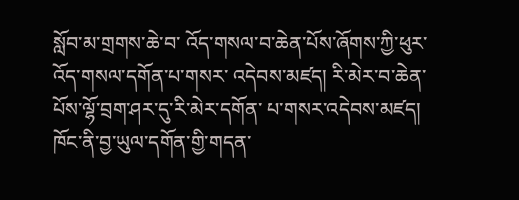སློབ་མ་གྲགས་ཆེ་བ་ འོད་གསལ་བ་ཆེན་པོས་ཞོགས་ཀྱི་ཕུར་འོད་གསལ་དགོན་པ་གསར་ འདེབས་མཛད། རི་མེར་བ་ཆེན་པོས་ལྷོ་བྲག་ཤར་དུ་རི་མེར་དགོན་ པ་གསར་འདེབས་མཛད། ཁོང་ནི་བྱ་ཡུལ་དགོན་གྱི་གདན་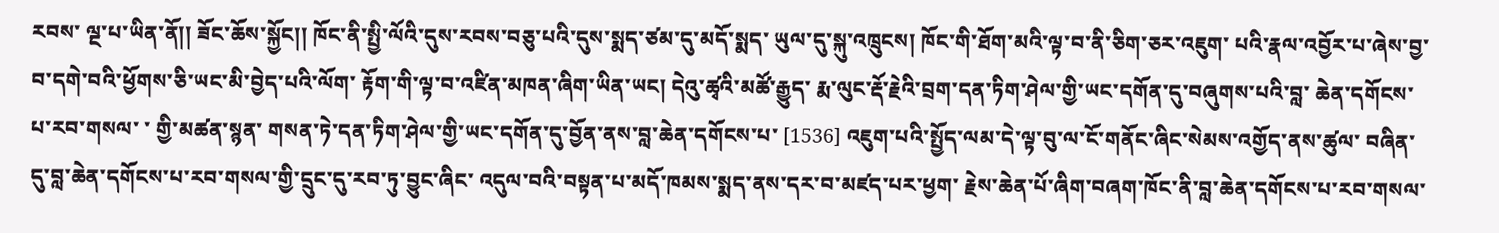རབས་ ལྔ་པ་ཡིན་ནོ།། ཟོང་ཆོས་སྐྱོང།། ཁོང་ནི་སྤྱི་ལོའི་དུས་རབས་བཅུ་པའི་དུས་སྨད་ཙམ་དུ་མདོ་སྨད་ ཡུལ་དུ་སྐུ་འཁྲུངས། ཁོང་གི་ཐོག་མའི་ལྟ་བ་ནི་ཅིག་ཅར་འཇུག་ པའི་རྣལ་འབྱོར་པ་ཞེས་བྱ་བ་དགེ་བའི་ཕྱོགས་ཅི་ཡང་མི་བྱེད་པའི་ལོག་ རྟོག་གི་ལྟ་བ་འཛིན་མཁན་ཞིག་ཡིན་ཡང། དེའུ་ཚྭའི་མཚོ་རྒྱུད་ རྨ་ལུང་རྡོ་རྗེའི་བྲག་དན་ཏིག་ཤེལ་གྱི་ཡང་དགོན་དུ་བཞུགས་པའི་བླ་ ཆེན་དགོངས་པ་རབ་གསལ་ ་ གྱི་མཚན་སྙན་ གསན་ཏེ་དན་ཏིག་ཤེལ་གྱི་ཡང་དགོན་དུ་བྱོན་ནས་བླ་ཆེན་དགོངས་པ་ [1536] འཇུག་པའི་སྤྱོད་ལམ་དེ་ལྟ་བུ་ལ་ངོ་གནོང་ཞིང་སེམས་འགྱོད་ནས་ཚུལ་ བཞིན་དུ་བླ་ཆེན་དགོངས་པ་རབ་གསལ་གྱི་དྲུང་དུ་རབ་ཏུ་བྱུང་ཞིང་ འདུལ་བའི་བསྟན་པ་མདོ་ཁམས་སྨད་ནས་དར་བ་མཛད་པར་ཕྱག་ རྗེས་ཆེན་པོ་ཞིག་བཞག་ཁོང་ནི་བླ་ཆེན་དགོངས་པ་རབ་གསལ་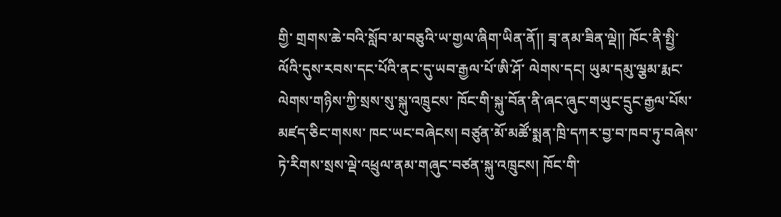གྱི་ གྲགས་ཆེ་བའི་སློབ་མ་བཅུའི་ཡ་གྱལ་ཞིག་ཡིན་ནོ།། ཟྭ་ནམ་ཟིན་ལྡེ།། ཁོང་ནི་སྤྱི་ལོའི་དུས་རབས་དང་པོའི་ནང་དུ་ཡབ་རྒྱལ་པོ་ཨི་ཤོ་ ལེགས་དང། ཡུམ་དམུ་ལྕམ་རྨང་ལེགས་གཉིས་ཀྱི་སྲས་སུ་སྐུ་འཁྲུངས་ ཁོང་གི་སྐུ་བོན་ནི་ཞང་ཞུང་གཡུང་དྲུང་རྒྱལ་པོས་མཛད་ཅིང་གསས་ ཁང་ཡང་བཞེངས། བཙུན་མོ་མཚོ་སྨན་ཁྲི་དཀར་བྱ་བ་ཁབ་ཏུ་བཞེས་ ཏེ་རིགས་སྲས་ལྡེ་འཕྲུལ་ནམ་གཞུང་བཙན་སྐུ་འཁྲུངས། ཁོང་གི་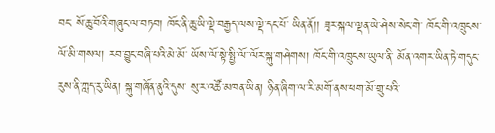བང་ སོ་ཆུ་བོའི་གཞུང་ལ་བཏབ། ཁོང་ནི་ཆུ་ཡི་ལྡེ་བརྒྱད་ལས་ལྡེ་དང་པོ་ ཡིན་ནོ།། ཟྭར་སྐལ་ལྡན་ཡེ་ཤེས་སེང་གེ་ ཁོང་གི་འཁྲུངས་ལོ་མི་གསལ། རབ་བྱུང་བཞི་པའི་མེ་མོ་ ཡོས་ལོ་སྟེ་སྤྱི་ལོ་་ལོར་སྐུ་གཤེགས། ཁོང་གི་འཁྲུངས་ཡུལ་ནི་ མོན་འགར་ཡིན་ཏེ་གདུང་རུས་ནི་ཀླད་རུ་ཡིན། སྐུ་གཞོན་ནུའི་དུས་ སུ་ར་འཚོ་མཁན་ཡིན། ཉིན་ཞིག་ལ་རི་མགོ་ནས་ཕག་མོ་གྲུ་པའི་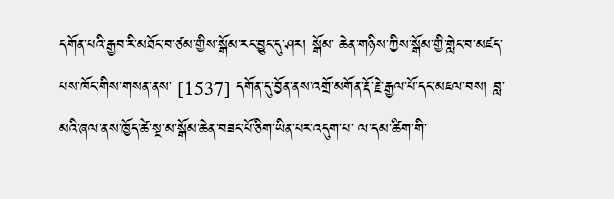དགོན་པའི་རྒྱབ་རི་མཐོང་བ་ཙམ་གྱིས་སྒོམ་རང་བྱུང་དུ་ཤར། སྒོམ་ ཆེན་གཉིས་ཀྱིས་སྒོམ་གྱི་གླེང་བ་མཛད་པས་ཁོང་གིས་གསན་ནས་ [1537] དགོན་དུ་བྱོན་ནས་འགྲོ་མགོན་རྡོ་རྗེ་རྒྱལ་པོ་དང་མཇལ་བས། བླ་ མའི་ཞལ་ནས་ཁྱོད་ཚེ་སྔ་མ་སྒོམ་ཆེན་བཟང་པོ་ཅིག་ཡིན་པར་འདུག་པ་ ལ་དམ་ཚིག་གི་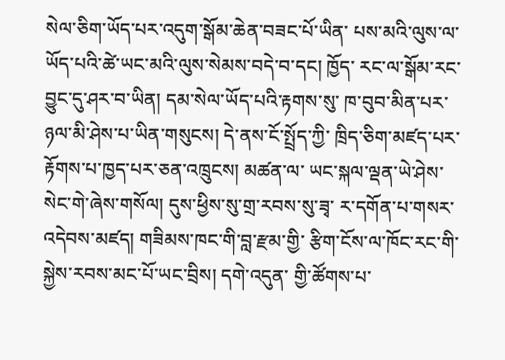སེལ་ཅིག་ཡོད་པར་འདུག་སྒོམ་ཆེན་བཟང་པོ་ཡིན་ པས་མའི་ལུས་ལ་ཡོད་པའི་ཚེ་ཡང་མའི་ལུས་སེམས་བདེ་བ་དང། ཁྱོད་ རང་ལ་སྒོམ་རང་བྱུང་དུ་ཤར་བ་ཡིན། དམ་སེལ་ཡོད་པའི་རྟགས་སུ་ ཁ་བུབ་མིན་པར་ཉལ་མི་ཤེས་པ་ཡིན་གསུངས། དེ་ནས་ངོ་སྤྲོད་ཀྱི་ ཁྲིད་ཅིག་མཛད་པར་རྟོགས་པ་ཁྱད་པར་ཅན་འཁྲུངས། མཚན་ལ་ ཡང་སྐལ་ལྡན་ཡེ་ཤེས་སེང་གེ་ཞེས་གསོལ། དུས་ཕྱིས་སུ་གྲ་རབས་སུ་ཟྭ་ ར་དགོན་པ་གསར་འདེབས་མཛད། གཟིམས་ཁང་གི་བླ་རྫམ་གྱི་ རྩིག་ངོས་ལ་ཁོང་རང་གི་སྐྱེས་རབས་མང་པོ་ཡང་བྲིས། དགེ་འདུན་ གྱི་ཚོགས་པ་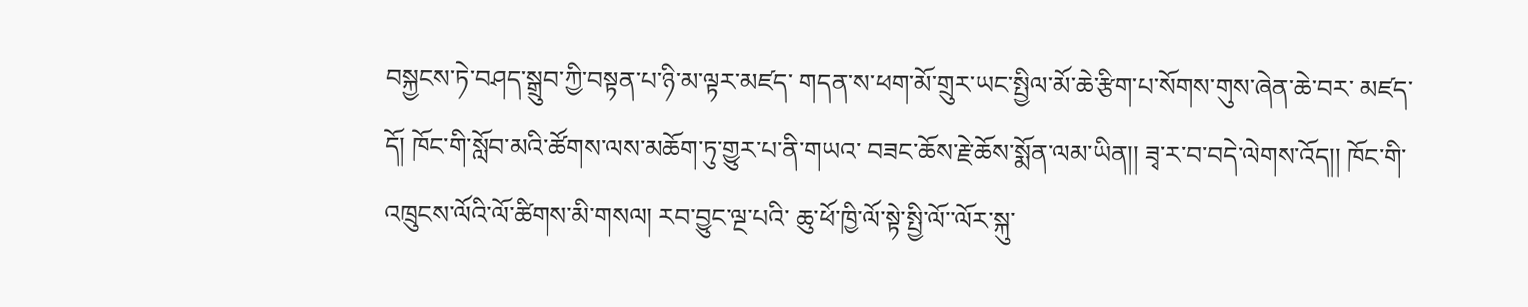བསྐྱངས་ཏེ་བཤད་སྒྲུབ་ཀྱི་བསྟན་པ་ཉི་མ་ལྟར་མཛད་ གདན་ས་ཕག་མོ་གྲུར་ཡང་སྤྱིལ་མོ་ཆེ་རྩིག་པ་སོགས་གུས་ཞེན་ཆེ་བར་ མཛད་དོ། ཁོང་གི་སློབ་མའི་ཚོགས་ལས་མཆོག་ཏུ་གྱུར་པ་ནི་གཡའ་ བཟང་ཆོས་རྗེ་ཆོས་སྨོན་ལམ་ཡིན།། ཟྭ་ར་བ་བདེ་ལེགས་འོད།། ཁོང་གི་འཁྲུངས་ལོའི་ལོ་ཚིགས་མི་གསལ། རབ་བྱུང་ལྔ་པའི་ ཆུ་ཕོ་ཁྱི་ལོ་སྟེ་སྤྱི་ལོ་་ལོར་སྐུ་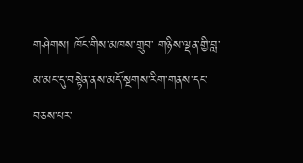གཤེགས། ཁོང་གིས་མཁས་གྲུབ་ གཉིས་ལྡན་གྱི་བླ་མ་མང་དུ་བསྟེན་ནས་མདོ་སྔགས་རིག་གནས་དང་ བཅས་པར་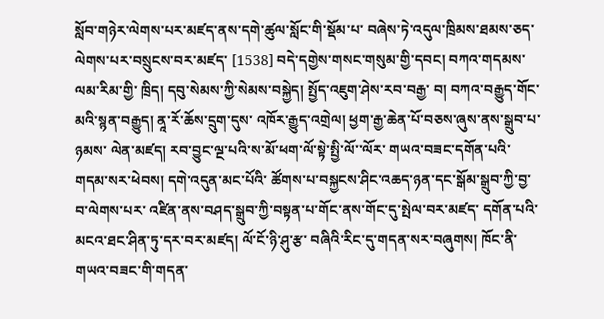སློབ་གཉེར་ལེགས་པར་མཛད་ནས་དགེ་ཚུལ་སློང་གི་སྡོམ་པ་ བཞེས་ཏེ་འདུལ་ཁྲིམས་ཐམས་ཅད་ལེགས་པར་བསྲུངས་བར་མཛད་ [1538] བདེ་དགྱེས་གསང་གསུམ་གྱི་དབང། བཀའ་གདམས་ལམ་རིམ་གྱི་ ཁྲིད། དབུ་སེམས་ཀྱི་སེམས་བསྐྱེད། སྤྱོད་འཇུག་ཤེས་རབ་བརྒྱ་ བ། བཀའ་བརྒྱུད་གོང་མའི་སྙན་བརྒྱུད། ནཱ་རོ་ཆོས་དྲུག་དུས་ འཁོར་རྒྱུད་འགྲེལ། ཕྱག་རྒྱ་ཆེན་པོ་བཅས་ཞུས་ནས་སྒྲུབ་པ་ཉམས་ ལེན་མཛད། རབ་བྱུང་ལྔ་པའི་ས་མོ་ཕག་ལོ་སྟེ་སྤྱི་ལོ་་ལོར་ གཡའ་བཟང་དགོན་པའི་གདམ་སར་ཕེབས། དགེ་འདུན་མང་པོའི་ ཚོགས་པ་བསྐྱངས་ཤིང་འཆད་ཉན་དང་སྒོམ་སྒྲུབ་ཀྱི་བྱ་བ་ལེགས་པར་ འཛིན་ནས་བཤད་སྒྲུབ་ཀྱི་བསྟན་པ་གོང་ནས་གོང་དུ་སྤེལ་བར་མཛད་ དགོན་པའི་མངའ་ཐང་ཤིན་ཏུ་དར་བར་མཛད། ལོ་ངོ་ཉི་ཤུ་རྩ་ བཞིའི་རིང་དུ་གདན་སར་བཞུགས། ཁོང་ནི་གཡའ་བཟང་གི་གདན་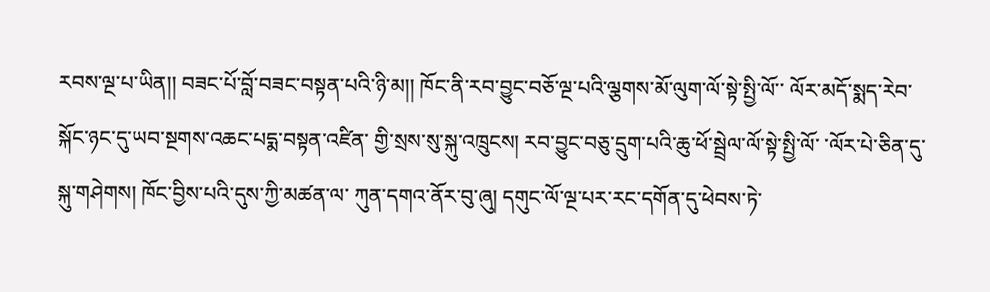རབས་ལྔ་པ་ཡིན།། བཟང་པོ་བློ་བཟང་བསྟན་པའི་ཉི་མ།། ཁོང་ནི་རབ་བྱུང་བཅོ་ལྔ་པའི་ལྕགས་མོ་ལུག་ལོ་སྟེ་སྤྱི་ལོ་་ ལོར་མདོ་སྨད་རེབ་སྐོང་ཉང་དུ་ཡབ་སྔགས་འཆང་པདྨ་བསྟན་འཛིན་ གྱི་སྲས་སུ་སྐུ་འཁྲུངས། རབ་བྱུང་བཅུ་དྲུག་པའི་ཆུ་ཕོ་སྦྲེལ་ལོ་སྟེ་སྤྱི་ལོ་ ་ལོར་པེ་ཅིན་དུ་སྐུ་གཤེགས། ཁོང་བྱིས་པའི་དུས་ཀྱི་མཚན་ལ་ ཀུན་དགའ་ནོར་བུ་ཞུ། དགུང་ལོ་ལྔ་པར་རང་དགོན་དུ་ཕེབས་ཏེ་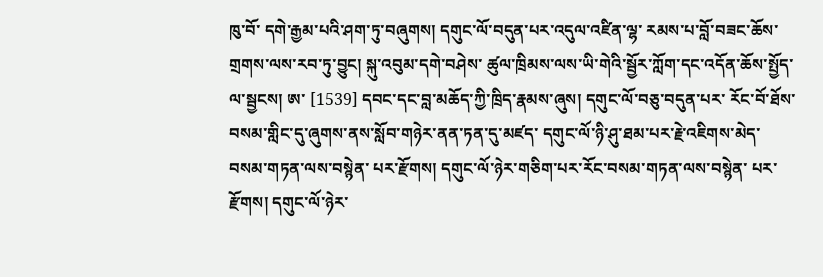ཁུ་བོ་ དགེ་རྒྱམ་པའི་ཤག་ཏུ་བཞུགས། དགུང་ལོ་བདུན་པར་འདུལ་འཛིན་ལྷ་ རམས་པ་བློ་བཟང་ཆོས་གྲགས་ལས་རབ་ཏུ་བྱུང། སྐུ་འབུམ་དགེ་བཤེས་ ཚུལ་ཁྲིམས་ལས་ཡི་གེའི་སྦྱོར་ཀློག་དང་འདོན་ཆོས་སྤྱོད་ལ་སྦྱངས། ཨ་ [1539] དབང་དང་བླ་མཆོད་ཀྱི་ཁྲིད་རྣམས་ཞུས། དགུང་ལོ་བཅུ་བདུན་པར་ རོང་བོ་ཐོས་བསམ་གླིང་དུ་ཞུགས་ནས་སློབ་གཉེར་ནན་ཏན་དུ་མཛད་ དགུང་ལོ་ཉི་ཤུ་ཐམ་པར་རྗེ་འཇིགས་མེད་བསམ་གཏན་ལས་བསྙེན་ པར་རྫོགས། དགུང་ལོ་ཉེར་གཅིག་པར་རོང་བསམ་གཏན་ལས་བསྙེན་ པར་རྫོགས། དགུང་ལོ་ཉེར་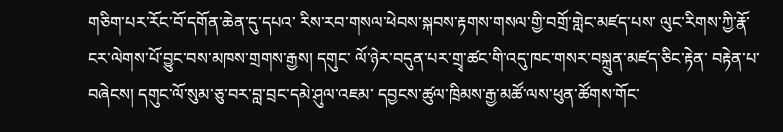གཅིག་པར་རོང་བོ་དགོན་ཆེན་དུ་དཔའ་ རིས་རབ་གསལ་ཕེབས་སྐབས་རྟགས་གསལ་གྱི་བགྲོ་གླེང་མཛད་པས་ ལུང་རིགས་ཀྱི་རྣོ་ངར་ལེགས་པོ་བྱུང་བས་མཁས་གྲགས་རྒྱས། དགུང་ ལོ་ཉེར་བདུན་པར་གྲྭ་ཚང་གི་འདུ་ཁང་གསར་བསྐྲུན་མཛད་ཅིང་རྟེན་ བརྟེན་པ་བཞེངས། དགུང་ལོ་སུམ་ཅུ་བར་བླ་བྲང་དམེ་ཤུལ་འཇམ་ དབྱངས་ཚུལ་ཁྲིམས་རྒྱ་མཚོ་ལས་ཕུན་ཚོགས་གོང་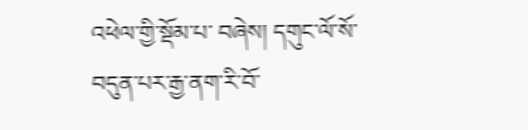འཕེལ་གྱི་སྡོམ་པ་ བཞེས། དགུང་ལོ་སོ་བདུན་པར་རྒྱ་ནག་རི་བོ་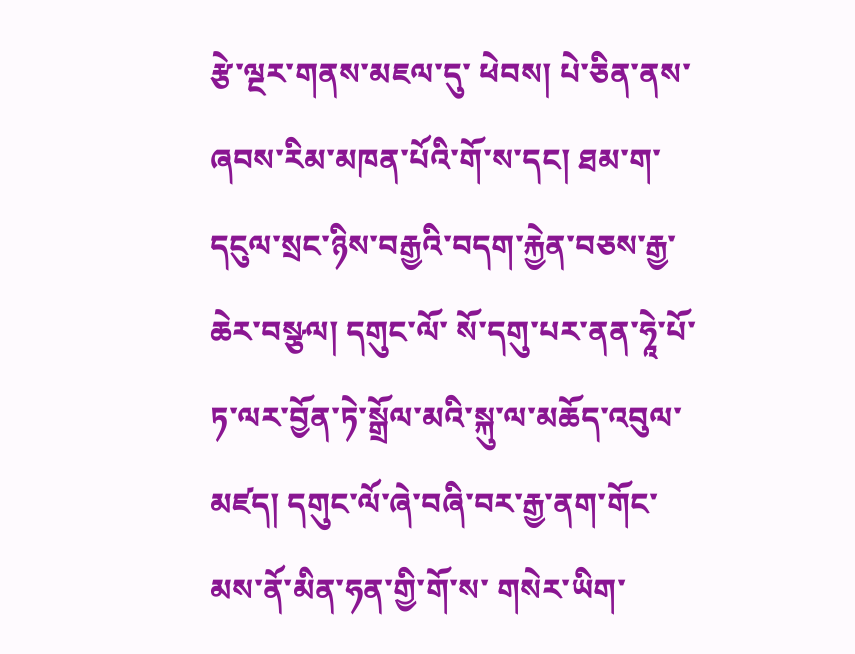རྩེ་ལྔར་གནས་མཇལ་དུ་ ཕེབས། པེ་ཅིན་ནས་ཞབས་རིམ་མཁན་པོའི་གོ་ས་དང། ཐམ་ག་ དངུལ་སྲང་ཉིས་བརྒྱའི་བདག་རྐྱེན་བཅས་རྒྱ་ཆེར་བསྩལ། དགུང་ལོ་ སོ་དགུ་པར་ནན་ཧཱེ་པོ་ཏ་ལར་བྱོན་ཏེ་སྒྲོལ་མའི་སྐུ་ལ་མཆོད་འབུལ་ མཛད། དགུང་ལོ་ཞེ་བཞི་བར་རྒྱ་ནག་གོང་མས་ནོ་མིན་ཧན་གྱི་གོ་ས་ གསེར་ཡིག་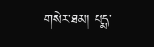གསེར་ཐམ། པདྨ་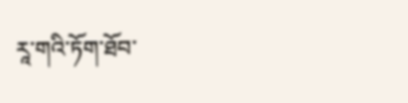རཱ་གའི་ཏོག་ཐོབ་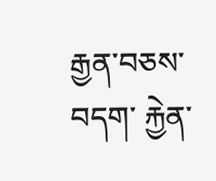རྒྱན་བཅས་བདག་ རྐྱེན་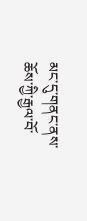མང་དུ་གནང་ནས་ཆོས་ཀྱི་རྒྱལ་བོ་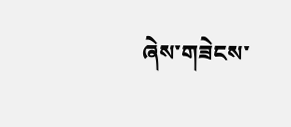ཞེས་གཟེངས་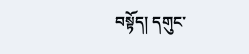བསྟོད། དགུང་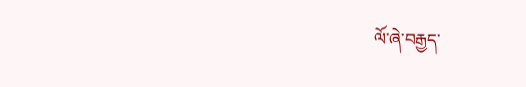ལོ་ཞེ་བརྒྱད་